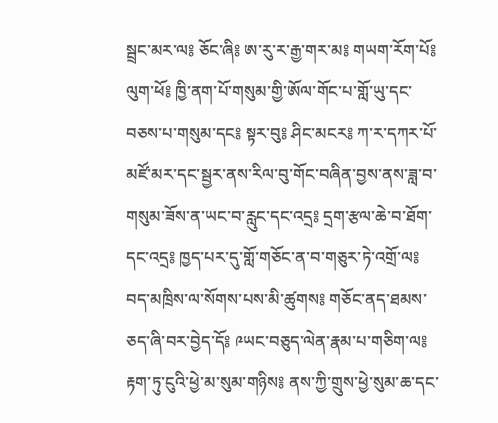སྦྲང་མར་ལ༔ ཅོང་ཞི༔ ཨ་རུ་ར་རྒྱ་གར་མ༔ གཡག་རོག་པོ༔ ལུག་ཕོ༔ ཁྱི་ནག་པོ་གསུམ་གྱི་ཨོལ་གོང་པ་གློ་ཡུ་དང་བཅས་པ་གསུམ་དང༔ སྟར་བུ༔ ཤིང་མངར༔ ཀ་ར་དཀར་པོ་མཛོ་མར་དང་སྦྱར་ནས་རིལ་བུ་གོང་བཞིན་བྱས་ནས་ཟླ་བ་གསུམ་ཟོས་ན་ཡང་བ་རླུང་དང་འདྲ༔ དྲག་རྩལ་ཆེ་བ་ཐོག་དང་འདྲ༔ ཁྱད་པར་དུ་གློ་གཅོང་ན་བ་གཅུར་ཏེ་འགྲོ་ལ༔ བད་མཁྲིས་ལ་སོགས་པས་མི་ཚུགས༔ གཅོང་ནད་ཐམས་ཅད་ཞི་བར་བྱེད་དོ༔ ༩ཡང་བཅུད་ལེན་རྣམ་པ་གཅིག་ལ༔ རྟག་ཏུ་ངུའི་ཕྱེ་མ་སུམ་གཉིས༔ ནས་ཀྱི་གྲུས་ཕྱེ་སུམ་ཆ་དང་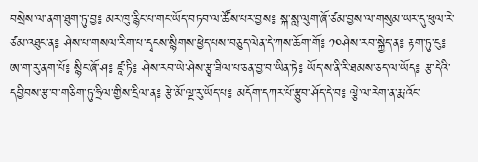བསྲེས་ལ་ནག་ཐུག་ཏུ་བྱ༔ མར་ཁུ་རྙིང་པ་གང་ཡོད་བཏབ་ལ་ཚོས་པར་བྱས༔ སྐ་སླ་ལུག་ཞོ་ཙམ་བྱས་ལ་གསུམ་ཡར་དུ་ཕུལ་རེ་ཙམ་འཐུང་ན༔ ཤེས་པ་གསལ་རིག་པ་དྭངས་སྙིགས་ཕྱེད་པས་བཅུད་ལེན་དེ་ཀས་ཆོག་གོ༔ ༡༠ཤེས་རབ་སྐྱེད་ན༔ རྟག་ཏུ་ངུ༔ ཨ་ག་རུ་ནག་པོ༔ སྙིང་ཞོ་ཤ༔ ཛཱ་ཏི༔ ཤེས་རབ་ཡེ་ཤེས་རྩྭ་ཟིལ་པ་ཅན་བྱ་བ་ཡིན་ཏེ༔ ཡོད་ས་ནི་རི་ཐམས་ཅད་ལ་ཡོད༔ རྩ་དེའི་དབྱིབས་རྩ་བ་གཅིག་ཏུ་ཧྲིལ་གྱིས་དྲིལ་ན༔ རྩེ་མོ་ལྔ་རུ་ཡོད་པ༔ མདོག་དཀར་པོ་རྩུབ་ཤོད་དེ་བ༔ ལྕེ་ལ་རེག་ན་རྨ་འོང་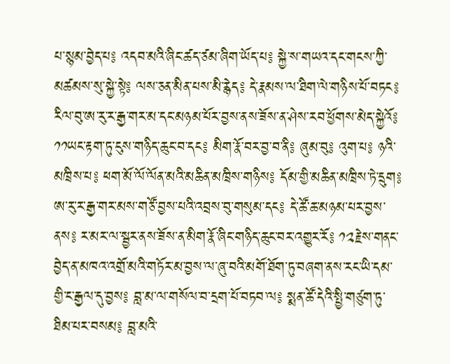པ་སྙམ་བྱེད་པ༔ འདབ་མའི་ཞིང་ཚད་ཙམ་ཞིག་ཡོད་པ༔ སྐྱེ་ས་གཡའ་དང་གངས་ཀྱི་མཚམས་སུ་སྐྱེ་སྟེ༔ ལས་ཅན་མིན་པས་མི་རྙེད༔ དེ་རྣམས་ལ་ཐིག་ལེ་གཉིས་པོ་བཏང༔ རིལ་བུ་ཨ་རུ་ར་རྒྱ་གར་མ་དང་མཉམ་པོར་བྱས་ནས་ཟོས་ན་ཤེས་རབ་ཕྱོགས་མེད་སྐྱེའོ༔ ༡༡ཡང་རྟག་ཏུ་ངུས་གཉིད་ཆུང་བ་དང༔ མིག་རྣོ་བར་བྱ་བ་ནི༔ ཞུམ་བུ༔ འུག་པ༔ ཉའི་མཁྲིས་པ༔ ཕག་མོ་ལོ་ལོན་མའི་མཆིན་མཁྲིས་གཉིས༔ དོམ་གྱི་མཆིན་མཁྲིས་ཏེ་དྲུག༔ ཨ་རུ་ར་རྒྱ་གར་མས་གཙོ་བྱས་པའི་འབྲས་བུ་གསུམ་དང༔ དེ་ཚོ་ཆ་མཉམ་པར་བྱས་ནས༔ ར་མར་ལ་སྦྱར་ནས་ཟོས་ན་མིག་རྣོ་ཞིང་གཉིད་ཆུང་བར་འགྱུར་རོ༔ ༡༢རྗེས་གནང་བྱེད་ན་མཁའ་འགྲོ་མའི་གཏོར་མ་བྱས་ལ་ཞུ་བའི་མགོ་ཐོག་ཏུ་བཞག་ནས་རང་ཡི་དམ་གྱི་ང་རྒྱལ་དུ་བྱས༔ བླ་མ་ལ་གསོལ་བ་དྲག་པོ་བཏབ་ལ༔ སྨན་ཚོ་དེའི་སྤྱི་གཙུག་ཏུ་ཐིམ་པར་བསམ༔ བླ་མའི་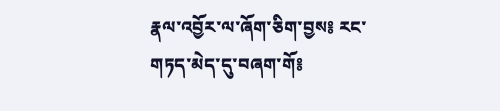རྣལ་འབྱོར་ལ་ཞོག་ཅིག་བྱས༔ རང་གཏད་མེད་དུ་བཞག་གོ༔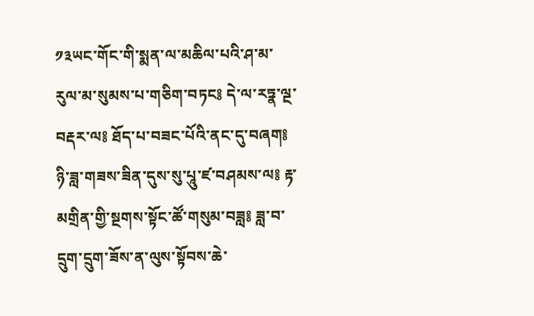༡༣ཡང་གོང་གི་སྨན་ལ་མཆིལ་པའི་ཤ་མ་རུལ་མ་སུམས་པ་གཅིག་བཏང༔ དེ་ལ་རཏྣ་ལྔ་བརྡར་ལ༔ ཐོད་པ་བཟང་པོའི་ནང་དུ་བཞག༔ ཉི་ཟླ་གཟས་ཟིན་དུས་སུ་པཱུ་ཛ་བཤམས་ལ༔ རྟ་མགྲིན་གྱི་སྔགས་སྟོང་ཚོ་གསུམ་བཟླ༔ ཟླ་བ་དྲུག་དྲུག་ཟོས་ན་ལུས་སྟོབས་ཆེ་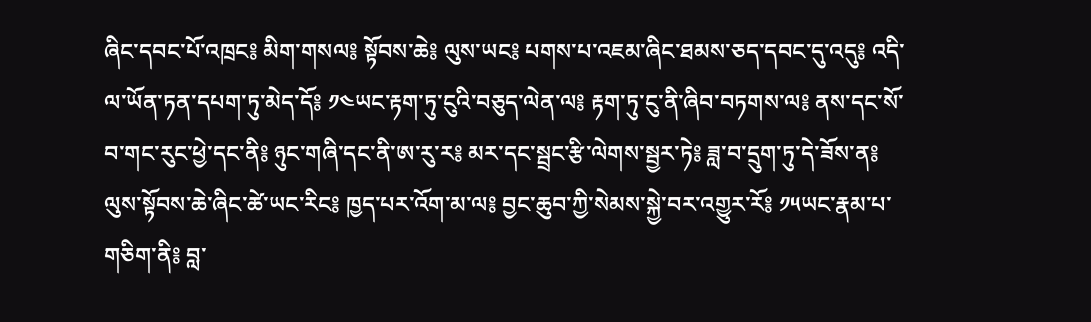ཞིང་དབང་པོ་འཁྲང༔ མིག་གསལ༔ སྟོབས་ཆེ༔ ལུས་ཡང༔ པགས་པ་འཇམ་ཞིང་ཐམས་ཅད་དབང་དུ་འདུ༔ འདི་ལ་ཡོན་ཏན་དཔག་ཏུ་མེད་དོ༔ ༡༤ཡང་རྟག་ཏུ་ངུའི་བཅུད་ལེན་ལ༔ རྟག་ཏུ་ངུ་ནི་ཞིབ་བཏགས་ལ༔ ནས་དང་སོ་བ་གང་རུང་ཕྱེ་དང་ནི༔ ཉུང་གཞི་དང་ནི་ཨ་རུ་ར༔ མར་དང་སྦྲང་རྩི་ལེགས་སྦྱར་ཏེ༔ ཟླ་བ་དྲུག་ཏུ་དེ་ཟོས་ན༔ ལུས་སྟོབས་ཆེ་ཞིང་ཚེ་ཡང་རིང༔ ཁྱད་པར་འོག་མ་ལ༔ བྱང་ཆུབ་ཀྱི་སེམས་སྐྱེ་བར་འགྱུར་རོ༔ ༡༥ཡང་རྣམ་པ་གཅིག་ནི༔ བླ་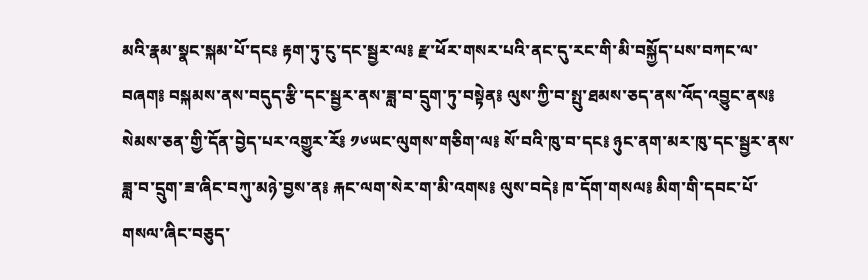མའི་རྣམ་སྣང་སྐམ་པོ་དང༔ རྟག་ཏུ་ངུ་དང་སྦྱར་ལ༔ རྫ་ཕོར་གསར་པའི་ནང་དུ་རང་གི་མི་བསྐྱོད་པས་བཀང་ལ་བཞག༔ བསྐམས་ནས་བདུད་རྩི་དང་སྦྱར་ནས་ཟླ་བ་དྲུག་ཏུ་བསྟེན༔ ལུས་ཀྱི་བ་སྤུ་ཐམས་ཅད་ནས་འོད་འབྱུང་ནས༔ སེམས་ཅན་གྱི་དོན་བྱེད་པར་འགྱུར་རོ༔ ༡༦ཡང་ལུགས་གཅིག་ལ༔ སོ་བའི་ཁུ་བ་དང༔ ཉུང་ནག་མར་ཁུ་དང་སྦྱར་ནས་ཟླ་བ་དྲུག་ཟ་ཞིང་བཀུ་མཉེ་བྱས་ན༔ རྐང་ལག་སེར་ག་མི་འགས༔ ལུས་བདེ༔ ཁ་དོག་གསལ༔ མིག་གི་དབང་པོ་གསལ་ཞིང་བཅུད་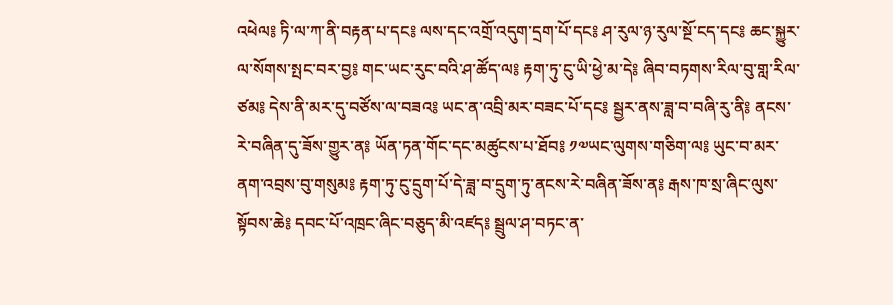འཕེལ༔ ཏི་ལ་ཀ་ནི་བརྟན་པ་དང༔ ལས་དང་འགྲོ་འདུག་དྲག་པོ་དང༔ ཤ་རུལ་ཉ་རུལ་སྔོ་ངད་དང༔ ཆང་སྐྱུར་ལ་སོགས་སྤང་བར་བྱ༔ གང་ཡང་རུང་བའི་ཤ་ཚོད་ལ༔ རྟག་ཏུ་ངུ་ཡི་ཕྱེ་མ་དེ༔ ཞིབ་བཏགས་རིལ་བུ་གླ་རིལ་ཙམ༔ དེས་ནི་མར་དུ་བཙོས་ལ་བཟའ༔ ཡང་ན་འབྲི་མར་བཟང་པོ་དང༔ སྦྱར་ནས་ཟླ་བ་བཞི་རུ་ནི༔ ནངས་རེ་བཞིན་དུ་ཟོས་གྱུར་ན༔ ཡོན་ཏན་གོང་དང་མཚུངས་པ་ཐོབ༔ ༡༧ཡང་ལུགས་གཅིག་ལ༔ ཡུང་བ་མར་ནག་འབྲས་བུ་གསུམ༔ རྟག་ཏུ་ངུ་དྲུག་པོ་དེ་ཟླ་བ་དྲུག་ཏུ་ནངས་རེ་བཞིན་ཟོས་ན༔ རྒས་ཁ་སྲ་ཞིང་ལུས་སྟོབས་ཆེ༔ དབང་པོ་འཁྲང་ཞིང་བཅུད་མི་འཛད༔ སྦྲུལ་ཤ་བཏང་ན་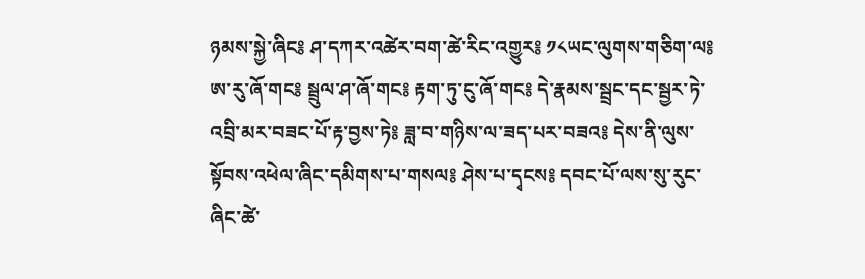ཉམས་སྐྱེ་ཞིང༔ ཤ་དཀར་འཚེར་བག་ཚེ་རིང་འགྱུར༔ ༡༨ཡང་ལུགས་གཅིག་ལ༔ ཨ་རུ་ཞོ་གང༔ སྦྲུལ་ཤ་ཞོ་གང༔ རྟག་ཏུ་ངུ་ཞོ་གང༔ དེ་རྣམས་སྦྲང་དང་སྦྱར་ཏེ་འབྲི་མར་བཟང་པོ་རྟ་བྱས་ཏེ༔ ཟླ་བ་གཉིས་ལ་ཟད་པར་བཟའ༔ དེས་ནི་ལུས་སྟོབས་འཕེལ་ཞིང་དམིགས་པ་གསལ༔ ཤེས་པ་དྭངས༔ དབང་པོ་ལས་སུ་རུང་ཞིང་ཚེ་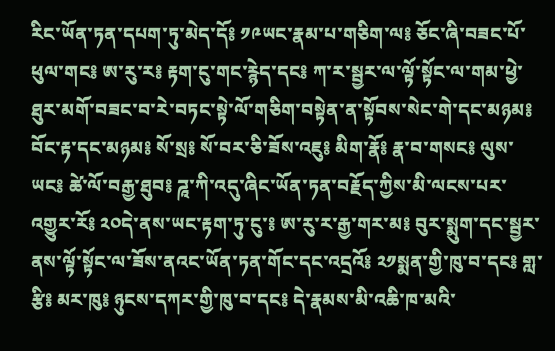རིང་ཡོན་ཏན་དཔག་ཏུ་མེད་དོ༔ ༡༩ཡང་རྣམ་པ་གཅིག་ལ༔ ཅོང་ཞི་བཟང་པོ་ཕུལ་གང༔ ཨ་རུ་ར༔ རྟག་ངུ་གང་རྙེད་དང༔ ཀ་ར་སྦྱར་ལ་ལྟོ་སྟོང་ལ་གམ་ཕྱེ་ཐུར་མགོ་བཟང་བ་རེ་བཏང་སྟེ་ལོ་གཅིག་བསྟེན་ན་སྟོབས་སེང་གེ་དང་མཉམ༔ བོང་རྟ་དང་མཉམ༔ སོ་སྲ༔ སོ་བར་ཅི་ཟོས་འཇུ༔ མིག་རྣོ༔ རྣ་བ་གསང༔ ལུས་ཡང༔ ཚེ་ལོ་བརྒྱ་ཐུབ༔ ཌཱ་ཀི་འདུ་ཞིང་ཡོན་ཏན་བརྗོད་ཀྱིས་མི་ལངས་པར་འགྱུར་རོ༔ ༢༠དེ་ནས་ཡང་རྟག་ཏུ་ངུ་༔ ཨ་རུ་ར་རྒྱ་གར་མ༔ བུར་སྨུག་དང་སྦྱར་ནས་ལྟོ་སྟོང་ལ་ཟོས་ནའང་ཡོན་ཏན་གོང་དང་འདྲའོ༔ ༢༡སྨན་གྱི་ཁུ་བ་དང༔ གླ་རྩི༔ མར་ཁུ༔ ཉུངས་དཀར་གྱི་ཁུ་བ་དང༔ དེ་རྣམས་མི་འཆི་ཁ་མའི་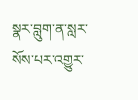སྣར་བླུག་ན་སླར་སོས་པར་འགྱུར་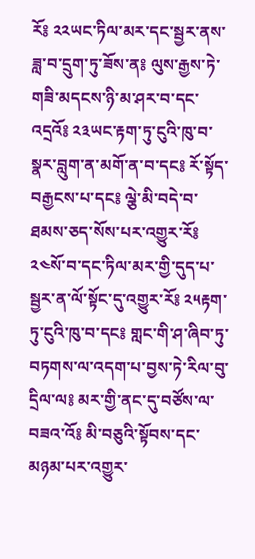རོ༔ ༢༢ཡང་ཏིལ་མར་དང་སྦྱར་ནས་ཟླ་བ་དྲུག་ཏུ་ཟོས་ན༔ ལུས་རྒྱས་ཏེ་གཟི་མདངས་ཉི་མ་ཤར་བ་དང་འདྲའོ༔ ༢༣ཡང་རྟག་ཏུ་ངུའི་ཁུ་བ་སྣར་བླུག་ན་མགོ་ན་བ་དང༔ རོ་སྟོད་བརྒྱངས་པ་དང༔ ལྕེ་མི་བདེ་བ་ཐམས་ཅད་སོས་པར་འགྱུར་རོ༔ ༢༤སོ་བ་དང་ཏིལ་མར་གྱི་དུད་པ་སྦྱར་ན་ལོ་སྟོང་དུ་འགྱུར་རོ༔ ༢༥རྟག་ཏུ་ངུའི་ཁུ་བ་དང༔ གླང་གི་ཤ་ཞིབ་ཏུ་བཏགས་ལ་འདག་པ་བྱས་ཏེ་རིལ་བུ་དྲིལ་ལ༔ མར་གྱི་ནང་དུ་བཙོས་ལ་བཟའ་འོ༔ མི་བཅུའི་སྟོབས་དང་མཉམ་པར་འགྱུར་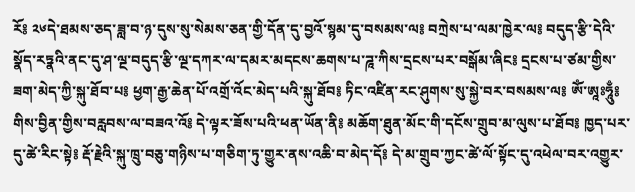རོ༔ ༢༦དེ་ཐམས་ཅད་ཟླ་བ་ཉ་དུས་སུ་སེམས་ཅན་གྱི་དོན་དུ་བྱའོ་སྙམ་དུ་བསམས་ལ༔ བཀྲེས་པ་ལམ་ཁྱེར་ལ༔ བདུད་རྩི་དེའི་སྣོད་རཏྣའི་ནང་དུ་ཤ་ལྔ་བདུད་རྩི་ལྔ་དཀར་ལ་དམར་མདངས་ཆགས་པ་ཌཱ་ཀིས་དྲངས་པར་བསྒོམ་ཞིང༔ དྲངས་པ་ཙམ་གྱིས་ཟག་མེད་ཀྱི་སྐུ་ཐོབ་པ༔ ཕྱག་རྒྱ་ཆེན་པོ་འགྲོ་འོང་མེད་པའི་སྐུ་ཐོབ༔ ཏིང་འཛིན་རང་ཤུགས་སུ་སྐྱེ་བར་བསམས་ལ༔ ཨོཾ་ཨཱཿཧཱུྃ༔ གིས་བྱིན་གྱིས་བརླབས་ལ་བཟའ་འོ༔ དེ་ལྟར་ཟོས་པའི་ཕན་ཡོན་ནི༔ མཆོག་ཐུན་མོང་གི་དངོས་གྲུབ་མ་ལུས་པ་ཐོབ༔ ཁྱད་པར་དུ་ཚེ་རིང་སྟེ༔ རྡོ་རྗེའི་སྐུ་ཁྲུ་བཅུ་གཉིས་པ་གཅིག་ཏུ་གྱུར་ནས་འཆི་བ་མེད་དོ༔ དེ་མ་གྲུབ་ཀྱང་ཚེ་ལོ་སྟོང་དུ་འཕེལ་བར་འགྱུར་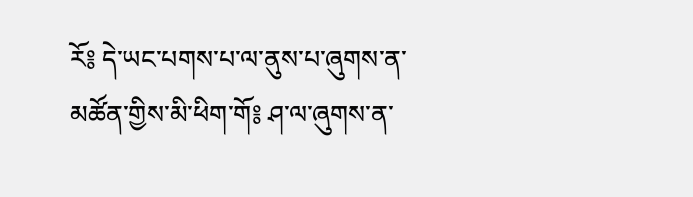རོ༔ དེ་ཡང་པགས་པ་ལ་ནུས་པ་ཞུགས་ན་མཚོན་གྱིས་མི་ཕིག་གོ༔ ཤ་ལ་ཞུགས་ན་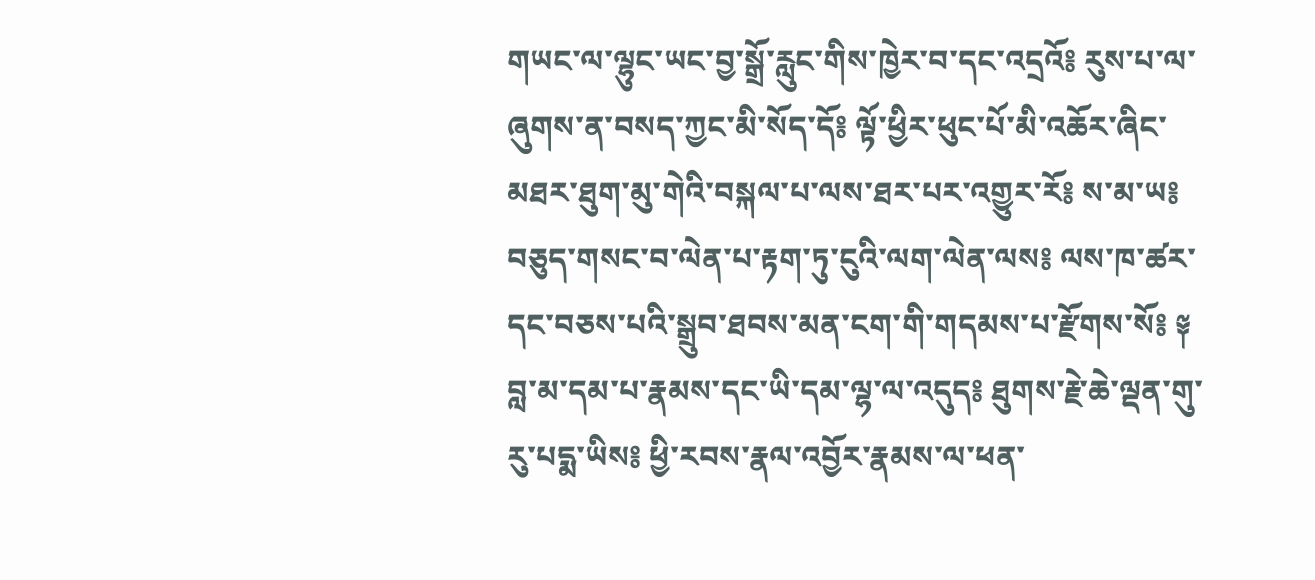གཡང་ལ་ལྷུང་ཡང་བྱ་སྒྲོ་རླུང་གིས་ཁྱེར་བ་དང་འདྲའོ༔ རུས་པ་ལ་ཞུགས་ན་བསད་ཀྱང་མི་སོད་དོ༔ ལྟོ་ཕྱིར་ཕུང་པོ་མི་འཆོར་ཞིང་མཐར་ཐུག་མུ་གེའི་བསྐལ་པ་ལས་ཐར་པར་འགྱུར་རོ༔ ས་མ་ཡ༔ བཅུད་གསང་བ་ལེན་པ་རྟག་ཏུ་ངུའི་ལག་ལེན་ལས༔ ལས་ཁ་ཚར་དང་བཅས་པའི་སྒྲུབ་ཐབས་མན་ངག་གི་གདམས་པ་རྫོགས་སོ༔ ༈ བླ་མ་དམ་པ་རྣམས་དང་ཡི་དམ་ལྷ་ལ་འདུད༔ ཐུགས་རྗེ་ཆེ་ལྡན་གུ་རུ་པདྨ་ཡིས༔ ཕྱི་རབས་རྣལ་འབྱོར་རྣམས་ལ་ཕན་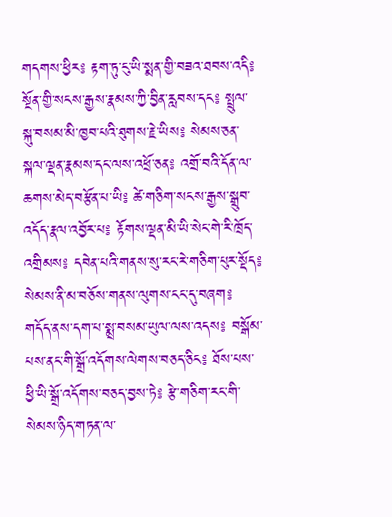གདགས་ཕྱིར༔ རྟག་ཏུ་ངུ་ཡི་སྨན་གྱི་བཟའ་ཐབས་འདི༔ སྔོན་གྱི་སངས་རྒྱས་རྣམས་ཀྱི་བྱིན་རླབས་དང༔ སྤྲུལ་སྐུ་བསམ་མི་ཁྱབ་པའི་ཐུགས་རྗེ་ཡིས༔ སེམས་ཅན་སྐལ་ལྡན་རྣམས་དང་ལས་འཕྲོ་ཅན༔ འགྲོ་བའི་དོན་ལ་ཆགས་མེད་བརྩོན་པ་ཡི༔ ཚེ་གཅིག་སངས་རྒྱས་སྒྲུབ་འདོད་རྣལ་འབྱོར་པ༔ རྟོགས་ལྡན་མི་ཡི་སེང་གེ་རི་ཁྲོད་འགྲིམས༔ དབེན་པའི་གནས་སུ་རང་རེ་གཅིག་པུར་སྡོད༔ སེམས་ནི་མ་བཅོས་གནས་ལུགས་ངང་དུ་བཞག༔ གདོད་ནས་དག་པ་སྨྲ་བསམ་ཡུལ་ལས་འདས༔ བསྒོམ་པས་ནང་གི་སྒྲོ་འདོགས་ལེགས་བཅད་ཅིང༔ ཐོས་པས་ཕྱི་ཡི་སྒྲོ་འདོགས་བཅད་བྱས་ཏེ༔ རྩེ་གཅིག་རང་གི་སེམས་ཉིད་གཏན་ལ་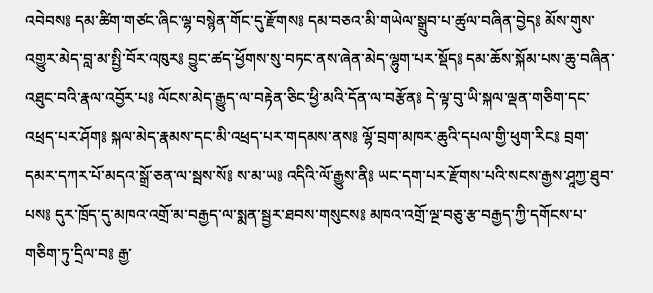འབེབས༔ དམ་ཚིག་གཙང་ཞིང་ལྷ་བསྙེན་གོང་དུ་རྫོགས༔ དམ་བཅའ་མི་གཡེལ་སྒྲུབ་པ་ཚུལ་བཞིན་བྱེད༔ མོས་གུས་འགྱུར་མེད་བླ་མ་སྤྱི་བོར་འཁུར༔ བྱུང་ཚད་ཕྱོགས་སུ་བཏང་ནས་ཞེན་མེད་ལྷུག་པར་སྡོད༔ དམ་ཆོས་སྐོམ་པས་ཆུ་བཞིན་འཐུང་བའི་རྣལ་འབྱོར་པ༔ ལོངས་མེད་རྒྱུད་ལ་བརྟེན་ཅིང་ཕྱི་མའི་དོན་ལ་བརྩོན༔ དེ་ལྟ་བུ་ཡི་སྐལ་ལྡན་གཅིག་དང་འཕྲད་པར་ཤོག༔ སྐལ་མེད་རྣམས་དང་མི་འཕྲད་པར་གདམས་ནས༔ ལྷོ་བྲག་མཁར་ཆུའི་དཔལ་གྱི་ཕུག་རིང༔ བྲག་དམར་དཀར་པོ་མདའ་སྒྲོ་ཅན་ལ་སྦས་སོ༔ ས་མ་ཡ༔ འདིའི་ལོ་རྒྱུས་ནི༔ ཡང་དག་པར་རྫོགས་པའི་སངས་རྒྱས་ཤཱཀྱ་ཐུབ་པས༔ དུར་ཁྲོད་དུ་མཁའ་འགྲོ་མ་བརྒྱད་ལ་སྨན་སྦྱར་ཐབས་གསུངས༔ མཁའ་འགྲོ་ལྔ་བཅུ་རྩ་བརྒྱད་ཀྱི་དགོངས་པ་གཅིག་ཏུ་དྲིལ་བ༔ རྒྱ་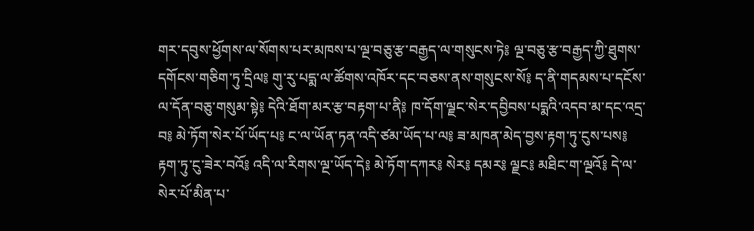གར་དབུས་ཕྱོགས་ལ་སོགས་པར་མཁས་པ་ལྔ་བཅུ་རྩ་བརྒྱད་ལ་གསུངས་ཏེ༔ ལྔ་བཅུ་རྩ་བརྒྱད་ཀྱི་ཐུགས་དགོངས་གཅིག་ཏུ་དྲིལ༔ གུ་རུ་པདྨ་ལ་ཚོགས་འཁོར་དང་བཅས་ནས་གསུངས་སོ༔ ད་ནི་གདམས་པ་དངོས་ལ་དོན་བཅུ་གསུམ་སྟེ༔ དེའི་ཐོག་མར་རྩ་བརྟག་པ་ནི༔ ཁ་དོག་ལྗང་སེར་དབྱིབས་པདྨའི་འདབ་མ་དང་འདྲ་བ༔ མེ་ཏོག་སེར་པོ་ཡོད་པ༔ ང་ལ་ཡོན་ཏན་འདི་ཙམ་ཡོད་པ་ལ༔ ཟ་མཁན་མེད་བྱས་རྟག་ཏུ་ངུས་པས༔ རྟག་ཏུ་ངུ་ཟེར་བའོ༔ འདི་ལ་རིགས་ལྔ་ཡོད་དེ༔ མེ་ཏོག་དཀར༔ སེར༔ དམར༔ ལྗང༔ མཐིང་ག་ལྔའོ༔ དེ་ལ་སེར་པོ་མིན་པ་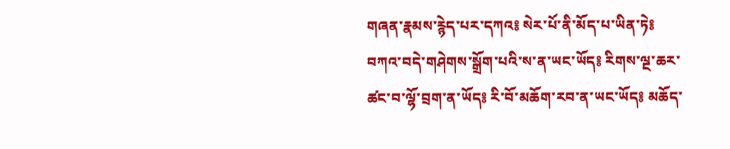གཞན་རྣམས་རྙེད་པར་དཀའ༔ སེར་པོ་ནི་མོད་པ་ཡིན་ཏེ༔ བཀའ་བདེ་གཤེགས་སྒྲོག་པའི་ས་ན་ཡང་ཡོད༔ རིགས་ལྔ་ཆར་ཚང་བ་ལྷོ་བྲག་ན་ཡོད༔ རི་བོ་མཆོག་རབ་ན་ཡང་ཡོད༔ མཆོད་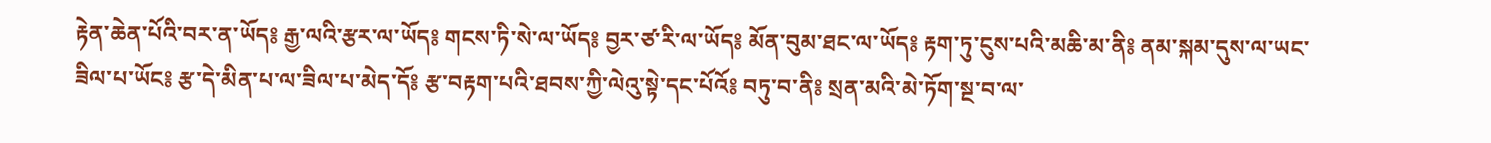རྟེན་ཆེན་པོའི་བར་ན་ཡོད༔ རྒྱ་ལའི་རྩར་ལ་ཡོད༔ གངས་ཏི་སེ་ལ་ཡོད༔ བྱར་ཙ་རི་ལ་ཡོད༔ མོན་བུམ་ཐང་ལ་ཡོད༔ རྟག་ཏུ་ངུས་པའི་མཆི་མ་ནི༔ ནམ་སྐམ་དུས་ལ་ཡང་ཟིལ་པ་ཡོང༔ རྩ་དེ་མིན་པ་ལ་ཟིལ་པ་མེད་དོ༔ རྩ་བརྟག་པའི་ཐབས་ཀྱི་ལེའུ་སྟེ་དང་པོའོ༔ བཏུ་བ་ནི༔ སྲན་མའི་མེ་ཏོག་སྔ་བ་ལ་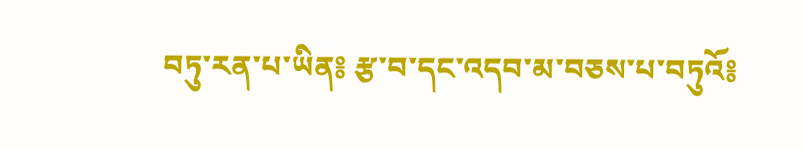བཏུ་རན་པ་ཡིན༔ རྩ་བ་དང་འདབ་མ་བཅས་པ་བཏུའོ༔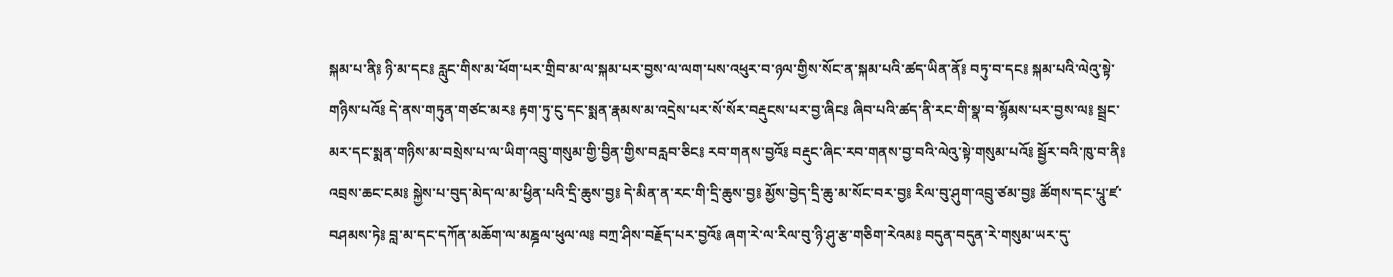སྐམ་པ་ནི༔ ཉི་མ་དང༔ རླུང་གིས་མ་ཕོག་པར་གྲིབ་མ་ལ་སྐམ་པར་བྱས་ལ་ལག་པས་འཕུར་བ་ཉལ་གྱིས་སོང་ན་སྐམ་པའི་ཚད་ཡིན་ནོ༔ བཏུ་བ་དང༔ སྐམ་པའི་ལེའུ་སྟེ་གཉིས་པའོ༔ དེ་ནས་གཏུན་གཙང་མར༔ རྟག་ཏུ་ངུ་དང་སྨན་རྣམས་མ་འདྲེས་པར་སོ་སོར་བརྡུངས་པར་བྱ་ཞིང༔ ཞིབ་པའི་ཚད་ནི་རང་གི་སྣ་བ་སྙོམས་པར་བྱས་ལ༔ སྦྲང་མར་དང་སྨན་གཉིས་མ་བསྲེས་པ་ལ་ཡིག་འབྲུ་གསུམ་གྱི་བྱིན་གྱིས་བརླབ་ཅིང༔ རབ་གནས་བྱའོ༔ བརྡུང་ཞིང་རབ་གནས་བྱ་བའི་ལེའུ་སྟེ་གསུམ་པའོ༔ སྦྱོར་བའི་ཁུ་བ་ནི༔ འབྲས་ཆང་ངམ༔ སྐྱེས་པ་བུད་མེད་ལ་མ་ཕྱིན་པའི་དྲི་ཆུས་བྱ༔ དེ་མིན་ན་རང་གི་དྲི་ཆུས་བྱ༔ མྱོས་བྱེད་དྲི་ཆུ་མ་སོང་བར་བྱ༔ རིལ་བུ་ཤུག་འབྲུ་ཙམ་བྱ༔ ཚོགས་དང་པཱུ་ཛ་བཤམས་ཏེ༔ བླ་མ་དང་དཀོན་མཆོག་ལ་མཎྜལ་ཕུལ་ལ༔ བཀྲ་ཤིས་བརྗོད་པར་བྱའོ༔ ཞག་རེ་ལ་རིལ་བུ་ཉི་ཤུ་རྩ་གཅིག་རེའམ༔ བདུན་བདུན་རེ་གསུམ་ཡར་དུ་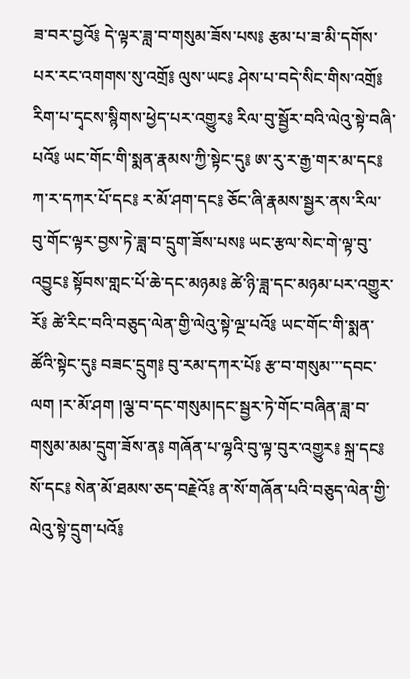ཟ་བར་བྱའོ༔ དེ་ལྟར་ཟླ་བ་གསུམ་ཟོས་པས༔ རྩམ་པ་ཟ་མི་དགོས་པར་རང་འགགས་སུ་འགྲོ༔ ལུས་ཡང༔ ཤེས་པ་བདེ་སིང་གིས་འགྲོ༔ རིག་པ་དྭངས་སྙིགས་ཕྱེད་པར་འགྱུར༔ རིལ་བུ་སྦྱོར་བའི་ལེའུ་སྟེ་བཞི་པའོ༔ ཡང་གོང་གི་སྨན་རྣམས་ཀྱི་སྟེང་དུ༔ ཨ་རུ་ར་རྒྱ་གར་མ་དང༔ ཀ་ར་དཀར་པོ་དང༔ ར་མོ་ཤག་དང༔ ཅོང་ཞི་རྣམས་སྦྱར་ནས་རིལ་བུ་གོང་ལྟར་བྱས་ཏེ་ཟླ་བ་དྲུག་ཟོས་པས༔ ཡང་རྩལ་སེང་གེ་ལྟ་བུ་འབྱུང༔ སྟོབས་གླང་པོ་ཆེ་དང་མཉམ༔ ཚེ་ཉི་ཟླ་དང་མཉམ་པར་འགྱུར་རོ༔ ཚེ་རིང་བའི་བཅུད་ལེན་གྱི་ལེའུ་སྟེ་ལྔ་པའོ༔ ཡང་གོང་གི་སྨན་ཚོའི་སྟེང་དུ༔ བཟང་དྲུག༔ བུ་རམ་དཀར་པོ༔ རྩ་བ་གསུམ་་་དབང་ལག །ར་མོ་ཤག །ལྕ་བ་དང་གསུམ།དང་སྦྱར་ཏེ་གོང་བཞིན་ཟླ་བ་གསུམ་མམ་དྲུག་ཟོས་ན༔ གཞོན་པ་ལྷའི་བུ་ལྟ་བུར་འགྱུར༔ སྐྲ་དང༔ སོ་དང༔ སེན་མོ་ཐམས་ཅད་བརྗེའོ༔ ན་སོ་གཞོན་པའི་བཅུད་ལེན་གྱི་ལེའུ་སྟེ་དྲུག་པའོ༔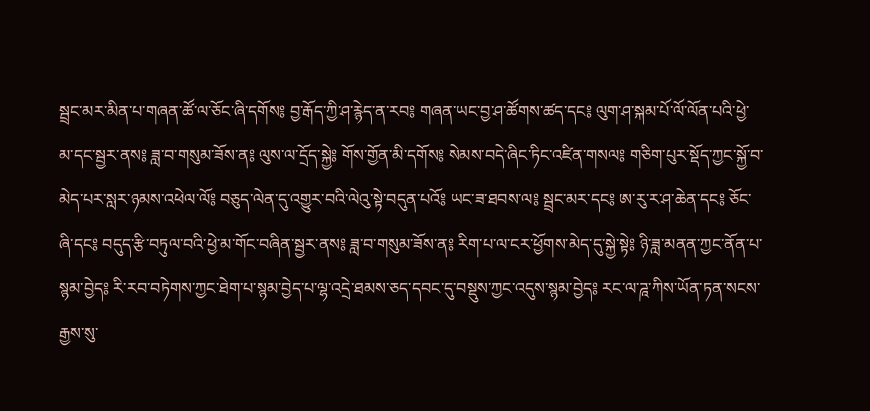སྦྲང་མར་མིན་པ་གཞན་ཚོ་ལ་ཅོང་ཞི་དགོས༔ བྱ་རྒོད་ཀྱི་ཤ་རྙེད་ན་རབ༔ གཞན་ཡང་བྱ་ཤ་ཚོགས་ཚད་དང༔ ལུག་ཤ་སྐམ་པོ་ལོ་ལོན་པའི་ཕྱེ་མ་དང་སྦྱར་ནས༔ ཟླ་བ་གསུམ་ཟོས་ན༔ ལུས་ལ་དྲོད་སྐྱེ༔ གོས་གྱོན་མི་དགོས༔ སེམས་བདེ་ཞིང་ཏིང་འཛིན་གསལ༔ གཅིག་པུར་སྡོད་ཀྱང་སྐྱོ་བ་མེད་པར་སླར་ཉམས་འཕེལ་ལོ༔ བཅུད་ལེན་དུ་འགྱུར་བའི་ལེའུ་སྟེ་བདུན་པའོ༔ ཡང་ཟ་ཐབས་ལ༔ སྦྲང་མར་དང༔ ཨ་རུ་ར་ཤ་ཆེན་དང༔ ཅོང་ཞི་དང༔ བདུད་རྩི་བཏུལ་བའི་ཕྱེ་མ་གོང་བཞིན་སྦྱར་ནས༔ ཟླ་བ་གསུམ་ཟོས་ན༔ རིག་པ་ལ་ངར་ཕྱོགས་མེད་དུ་སྐྱེ་སྟེ༔ ཉི་ཟླ་མནན་ཀྱང་ནོན་པ་སྙམ་བྱེད༔ རི་རབ་བཏེགས་ཀྱང་ཐེག་པ་སྙམ་བྱེད་པ་ལྷ་འདྲེ་ཐམས་ཅད་དབང་དུ་བསྡུས་ཀྱང་འདུས་སྙམ་བྱེད༔ རང་ལ་ཌཱ་ཀིས་ཡོན་ཏན་སངས་རྒྱས་སུ་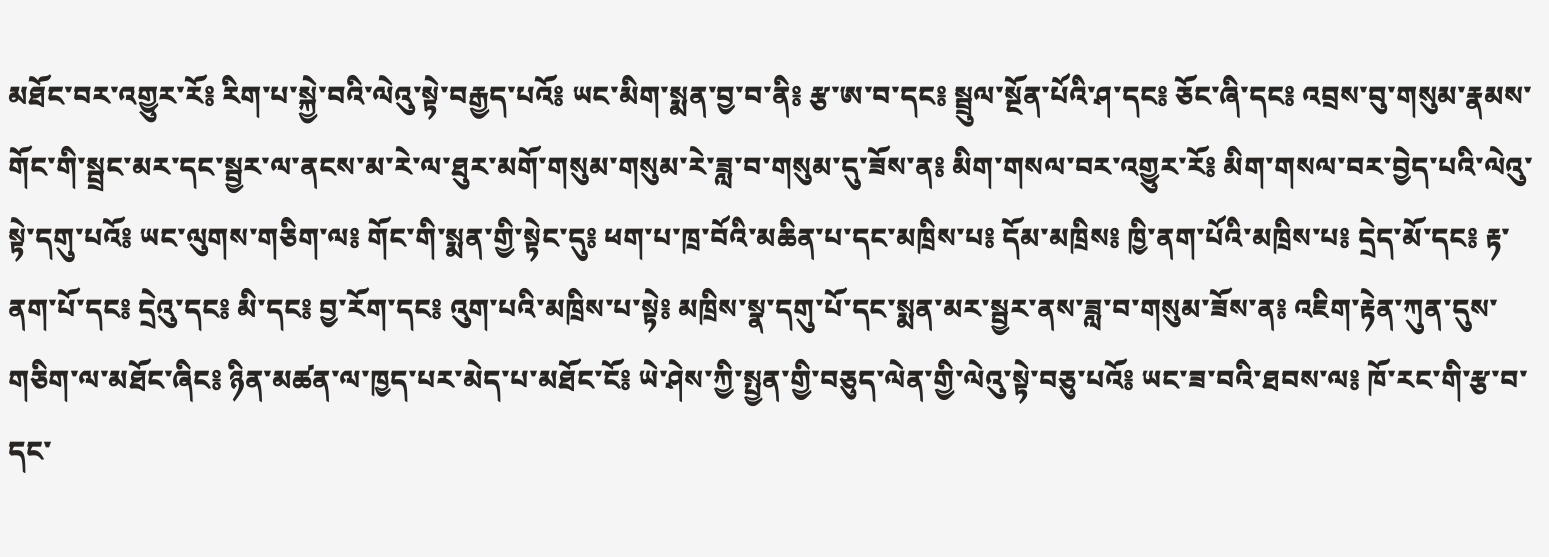མཐོང་བར་འགྱུར་རོ༔ རིག་པ་སྐྱེ་བའི་ལེའུ་སྟེ་བརྒྱད་པའོ༔ ཡང་མིག་སྨན་བྱ་བ་ནི༔ རྩ་ཨ་བ་དང༔ སྦྲུལ་སྔོན་པོའི་ཤ་དང༔ ཅོང་ཞི་དང༔ འབྲས་བུ་གསུམ་རྣམས་གོང་གི་སྦྲང་མར་དང་སྦྱར་ལ་ནངས་མ་རེ་ལ་ཐུར་མགོ་གསུམ་གསུམ་རེ་ཟླ་བ་གསུམ་དུ་ཟོས་ན༔ མིག་གསལ་བར་འགྱུར་རོ༔ མིག་གསལ་བར་བྱེད་པའི་ལེའུ་སྟེ་དགུ་པའོ༔ ཡང་ལུགས་གཅིག་ལ༔ གོང་གི་སྨན་གྱི་སྟེང་དུ༔ ཕག་པ་ཁྲ་བོའི་མཆིན་པ་དང་མཁྲིས་པ༔ དོམ་མཁྲིས༔ ཁྱི་ནག་པོའི་མཁྲིས་པ༔ དྲེད་མོ་དང༔ རྟ་ནག་པོ་དང༔ དྲེའུ་དང༔ མི་དང༔ བྱ་རོག་དང༔ འུག་པའི་མཁྲིས་པ་སྟེ༔ མཁྲིས་སྣ་དགུ་པོ་དང་སྨན་མར་སྦྱར་ནས་ཟླ་བ་གསུམ་ཟོས་ན༔ འཇིག་རྟེན་ཀུན་དུས་གཅིག་ལ་མཐོང་ཞིང༔ ཉིན་མཚན་ལ་ཁྱད་པར་མེད་པ་མཐོང་ངོ༔ ཡེ་ཤེས་ཀྱི་སྤྱན་གྱི་བཅུད་ལེན་གྱི་ལེའུ་སྟེ་བཅུ་པའོ༔ ཡང་ཟ་བའི་ཐབས་ལ༔ ཁོ་རང་གི་རྩ་བ་དང་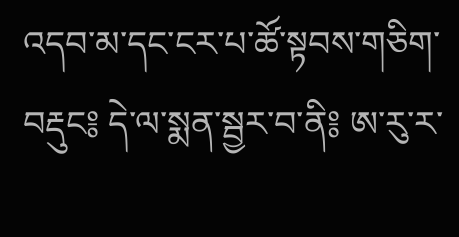འདབ་མ་དང་ངར་པ་ཚོ་སྟབས་གཅིག་བརྡུང༔ དེ་ལ་སྨན་སྦྱར་བ་ནི༔ ཨ་རུ་ར་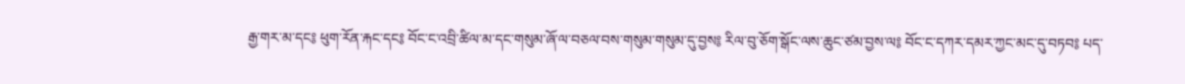རྒྱ་གར་མ་དང༔ ཕུག་རོན་རྐང་དང༔ བོང་ང་འབྲི་ཚིལ་མ་དང་གསུམ་ཞོ་ལ་བཅལ་བས་གསུམ་གསུམ་དུ་བྱས༔ རིལ་བུ་ཅོག་སྒོང་ལས་ཆུང་ཙམ་བྱས་ལ༔ བོང་ང་དཀར་དམར་ཀྱང་མང་དུ་བཏབ༔ པད་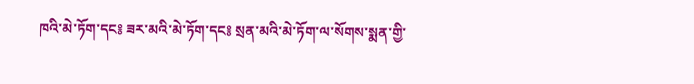ཁའི་མེ་ཏོག་དང༔ ཟར་མའི་མེ་ཏོག་དང༔ སྲན་མའི་མེ་ཏོག་ལ་སོགས་སྨན་གྱི་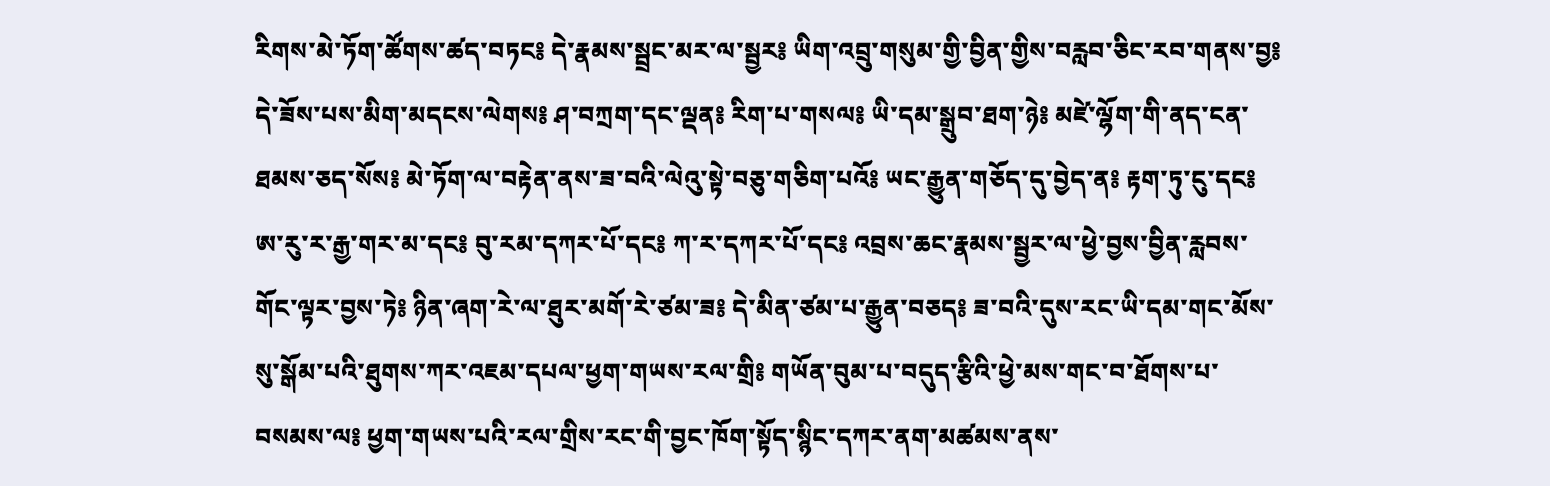རིགས་མེ་ཏོག་ཚོགས་ཚད་བཏང༔ དེ་རྣམས་སྦྲང་མར་ལ་སྦྱར༔ ཡིག་འབྲུ་གསུམ་གྱི་བྱིན་གྱིས་བརླབ་ཅིང་རབ་གནས་བྱ༔ དེ་ཟོས་པས་མིག་མདངས་ལེགས༔ ཤ་བཀྲག་དང་ལྡན༔ རིག་པ་གསལ༔ ཡི་དམ་སྒྲུབ་ཐག་ཉེ༔ མཛེ་ལྷོག་གི་ནད་ངན་ཐམས་ཅད་སོས༔ མེ་ཏོག་ལ་བརྟེན་ནས་ཟ་བའི་ལེའུ་སྟེ་བཅུ་གཅིག་པའོ༔ ཡང་རྒྱུན་གཅོད་དུ་བྱེད་ན༔ རྟག་ཏུ་ངུ་དང༔ ཨ་རུ་ར་རྒྱ་གར་མ་དང༔ བུ་རམ་དཀར་པོ་དང༔ ཀ་ར་དཀར་པོ་དང༔ འབྲས་ཆང་རྣམས་སྦྱར་ལ་ཕྱེ་བྱས་བྱིན་རླབས་གོང་ལྟར་བྱས་ཏེ༔ ཉིན་ཞག་རེ་ལ་ཐུར་མགོ་རེ་ཙམ་ཟ༔ དེ་མིན་ཙམ་པ་རྒྱུན་བཅད༔ ཟ་བའི་དུས་རང་ཡི་དམ་གང་མོས་སུ་སྒོམ་པའི་ཐུགས་ཀར་འཇམ་དཔལ་ཕྱག་གཡས་རལ་གྲི༔ གཡོན་བུམ་པ་བདུད་རྩིའི་ཕྱེ་མས་གང་བ་ཐོགས་པ་བསམས་ལ༔ ཕྱག་གཡས་པའི་རལ་གྲིས་རང་གི་བྱང་ཁོག་སྟོད་སྙིང་དཀར་ནག་མཚམས་ནས་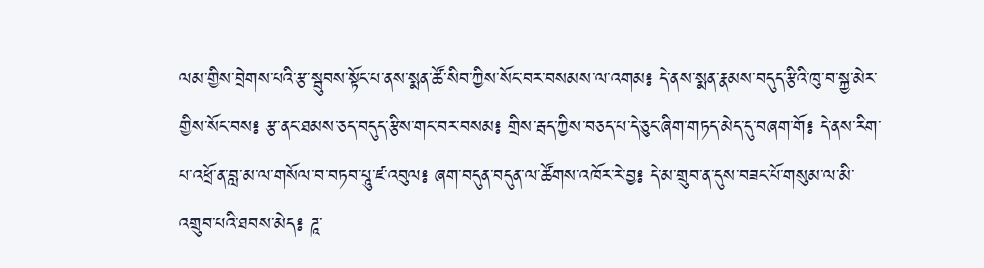ལམ་གྱིས་བྲེགས་པའི་རྩ་སྦུབས་སྟོང་པ་ནས་སྨན་ཚོ་སིབ་ཀྱིས་སོང་བར་བསམས་ལ་འགམ༔ དེ་ནས་སྨན་རྣམས་བདུད་རྩིའི་ཁུ་བ་སྐྱ་མེར་གྱིས་སོང་བས༔ རྩ་ནང་ཐམས་ཅད་བདུད་རྩིས་གང་བར་བསམ༔ གྲིས་རྦད་ཀྱིས་བཅད་པ་དེ་ཅུང་ཞིག་གཏད་མེད་དུ་བཞག་གོ༔ དེ་ནས་རིག་པ་འཕྲོ་ན་བླ་མ་ལ་གསོལ་བ་བཏབ་པཱུ་ཛ་འབུལ༔ ཞག་བདུན་བདུན་ལ་ཚོགས་འཁོར་རེ་བྱ༔ དེ་མ་གྲུབ་ན་དུས་བཟང་པོ་གསུམ་ལ་མི་འགྲུབ་པའི་ཐབས་མེད༔ ཌཱ་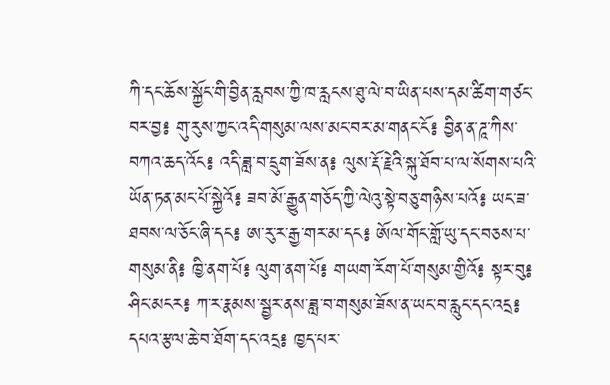ཀི་དང་ཆོས་སྐྱོང་གི་བྱིན་རླབས་ཀྱི་ཁ་རླངས་ཐུ་ལེ་བ་ཡིན་པས་དམ་ཚིག་གཙང་བར་བྱ༔ གུ་རུས་ཀྱང་འདི་གསུམ་ལས་མང་བར་མ་གནང་ངོ༔ བྱིན་ན་ཌཱ་ཀིས་བཀའ་ཆད་འོང༔ འདི་ཟླ་བ་དྲུག་ཟོས་ན༔ ལུས་རྡོ་རྗེའི་སྐུ་ཐོབ་པ་ལ་སོགས་པའི་ཡོན་ཏན་མང་པོ་སྐྱེའོ༔ ཟབ་མོ་རྒྱུན་གཅོད་ཀྱི་ལེའུ་སྟེ་བཅུ་གཉིས་པའོ༔ ཡང་ཟ་ཐབས་ལ་ཅོང་ཞི་དང༔ ཨ་རུ་ར་རྒྱ་གར་མ་དང༔ ཨོལ་གོང་གློ་ཡུ་དང་བཅས་པ་གསུམ་ནི༔ ཁྱི་ནག་པོ༔ ལུག་ནག་པོ༔ གཡག་རོག་པོ་གསུམ་གྱིའོ༔ སྟར་བུ༔ ཤིང་མངར༔ ཀ་ར་རྣམས་སྦྱར་ནས་ཟླ་བ་གསུམ་ཟོས་ན་ཡང་བ་རླུང་དང་འདྲ༔ དཔའ་རྩལ་ཆེ་བ་ཐོག་དང་འདྲ༔ ཁྱད་པར་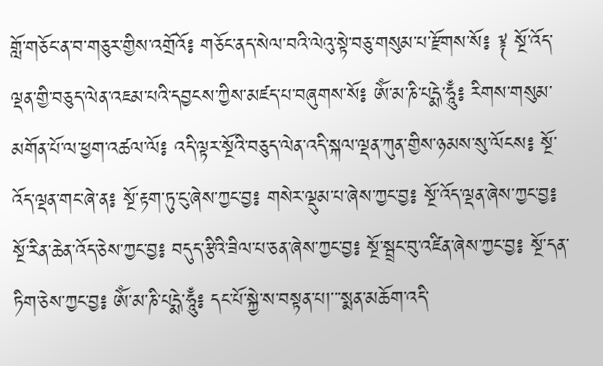གློ་གཅོང་ན་བ་གཅུར་གྱིས་འགྲོའོ༔ གཅོང་ནད་སེལ་བའི་ལེའུ་སྟེ་བཅུ་གསུམ་པ་རྫོགས་སོ༔ ༈ སྔོ་འོད་ལྡན་གྱི་བཅུད་ལེན་འཇམ་པའི་དབྱངས་ཀྱིས་མཛད་པ་བཞུགས་སོ༔ ཨོཾ་མ་ཎི་པདྨེ་ཧཱུྃ༔ རིགས་གསུམ་མགོན་པོ་ལ་ཕྱག་འཚལ་ལོ༔ འདི་ལྟར་སྔོའི་བཅུད་ལེན་འདི་སྐལ་ལྡན་ཀུན་གྱིས་ཉམས་སུ་ལོངས༔ སྔོ་འོད་ལྡན་གང་ཞེ་ན༔ སྔོ་རྟག་ཏུ་ངུ་ཞེས་ཀྱང་བྱ༔ གསེར་ལྡུམ་པ་ཞེས་ཀྱང་བྱ༔ སྔོ་འོད་ལྡན་ཞེས་ཀྱང་བྱ༔ སྔོ་རིན་ཆེན་འོད་ཅེས་ཀྱང་བྱ༔ བདུད་རྩིའི་ཟིལ་པ་ཅན་ཞེས་ཀྱང་བྱ༔ སྔོ་སྦྲང་བུ་འཛིན་ཞེས་ཀྱང་བྱ༔ སྔོ་དན་ཏིག་ཅེས་ཀྱང་བྱ༔ ཨོཾ་མ་ཎི་པདྨེ་ཧཱུྃ༔ དང་པོ་སྐྱེ་ས་བསྟན་པ།་་་སྨན་མཆོག་འདི་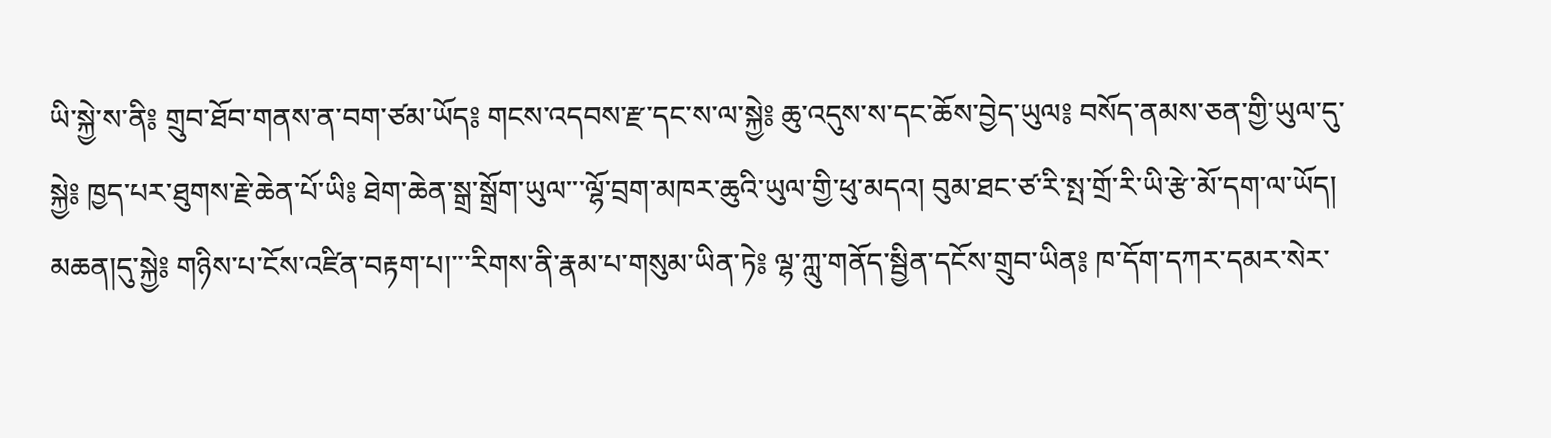ཡི་སྐྱེ་ས་ནི༔ གྲུབ་ཐོབ་གནས་ན་བག་ཙམ་ཡོད༔ གངས་འདབས་རྫ་དང་ས་ལ་སྐྱེ༔ ཆུ་འདུས་ས་དང་ཆོས་བྱེད་ཡུལ༔ བསོད་ནམས་ཅན་གྱི་ཡུལ་དུ་སྐྱེ༔ ཁྱད་པར་ཐུགས་རྗེ་ཆེན་པོ་ཡི༔ ཐེག་ཆེན་སྒྲ་སྒྲོག་ཡུལ་་་ལྷོ་བྲག་མཁར་ཆུའི་ཡུལ་གྱི་ཕུ་མདའ། བུམ་ཐང་ཙ་རི་སྤ་གྲོ་རི་ཡི་རྩེ་མོ་དག་ལ་ཡོད། མཆན།དུ་སྐྱེ༔ གཉིས་པ་ངོས་འཛིན་བརྟག་པ།་་་རིགས་ནི་རྣམ་པ་གསུམ་ཡིན་ཏེ༔ ལྷ་ཀླུ་གནོད་སྦྱིན་དངོས་གྲུབ་ཡིན༔ ཁ་དོག་དཀར་དམར་སེར་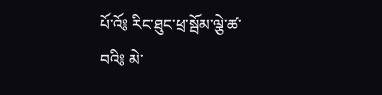པོ་འོ༔ རིང་ཐུང་ཕྲ་སྦོམ་ལྕེ་ཚ་བའི༔ མེ་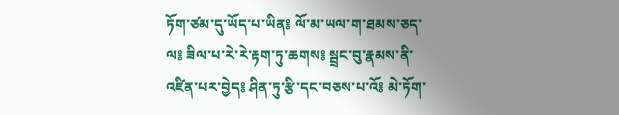ཏོག་ཙམ་དུ་ཡོད་པ་ཡིན༔ ལོ་མ་ཡལ་ག་ཐམས་ཅད་ལ༔ ཟིལ་པ་རེ་རེ་རྟག་ཏུ་ཆགས༔ སྦྲང་བུ་རྣམས་ནི་འཛིན་པར་བྱེད༔ ཤིན་ཏུ་རྩི་དང་བཅས་པ་འོ༔ མེ་ཏོག་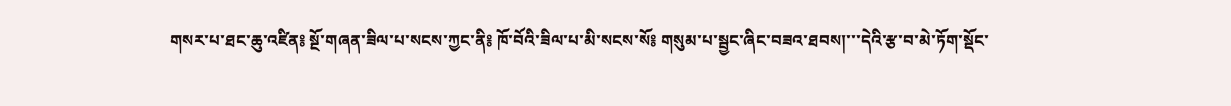གསར་པ་ཐང་ཆུ་འཛིན༔ སྔོ་གཞན་ཟིལ་པ་སངས་ཀྱང་ནི༔ ཁོ་བོའི་ཟིལ་པ་མི་སངས་སོ༔ གསུམ་པ་སྦྱང་ཞིང་བཟའ་ཐབས།་་་དེའི་རྩ་བ་མེ་ཏོག་སྡོང་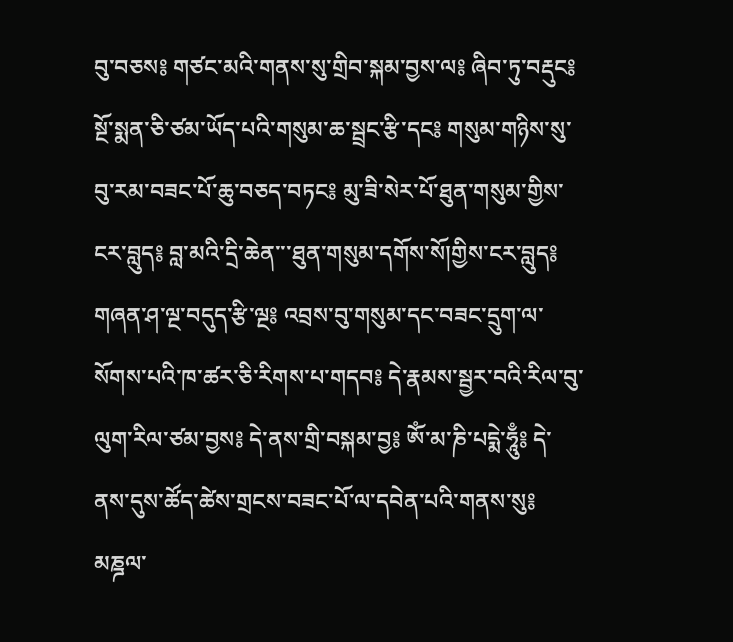བུ་བཅས༔ གཙང་མའི་གནས་སུ་གྲིབ་སྐམ་བྱས་ལ༔ ཞིབ་ཏུ་བརྡུང༔ སྔོ་སྨན་ཅི་ཙམ་ཡོད་པའི་གསུམ་ཆ་སྦྲང་རྩི་དང༔ གསུམ་གཉིས་སུ་བུ་རམ་བཟང་པོ་ཆུ་བཅད་བཏང༔ མུ་ཟི་སེར་པོ་ཐུན་གསུམ་གྱིས་ངར་བླུད༔ བླ་མའི་དྲི་ཆེན་་་ཐུན་གསུམ་དགོས་སོ།གྱིས་ངར་བླུད༔ གཞན་ཤ་ལྔ་བདུད་རྩི་ལྔ༔ འབྲས་བུ་གསུམ་དང་བཟང་དྲུག་ལ་སོགས་པའི་ཁ་ཚར་ཅི་རིགས་པ་གདབ༔ དེ་རྣམས་སྦྱར་བའི་རིལ་བུ་ལུག་རིལ་ཙམ་བྱས༔ དེ་ནས་གྲི་བསྐམ་བྱ༔ ཨོཾ་མ་ཎི་པདྨེ་ཧཱུྃ༔ དེ་ནས་དུས་ཚོད་ཚེས་གྲངས་བཟང་པོ་ལ་དབེན་པའི་གནས་སུ༔ མཎྜལ་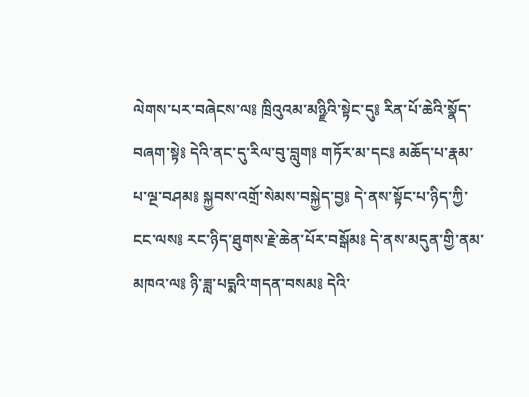ལེགས་པར་བཞེངས་ལ༔ ཁྲིའུའམ་མཉྫིའི་སྟེང་དུ༔ རིན་པོ་ཆེའི་སྣོད་བཞག་སྟེ༔ དེའི་ནང་དུ་རིལ་བུ་བླུག༔ གཏོར་མ་དང༔ མཆོད་པ་རྣམ་པ་ལྔ་བཤམ༔ སྐྱབས་འགྲོ་སེམས་བསྐྱེད་བྱ༔ དེ་ནས་སྟོང་པ་ཉིད་ཀྱི་ངང་ལས༔ རང་ཉིད་ཐུགས་རྗེ་ཆེན་པོར་བསྒོམ༔ དེ་ནས་མདུན་གྱི་ནམ་མཁའ་ལ༔ ཉི་ཟླ་པདྨའི་གདན་བསམ༔ དེའི་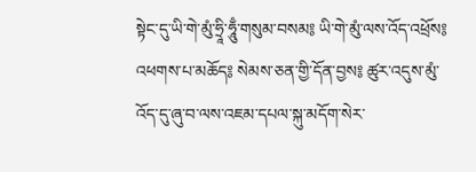སྟེང་དུ་ཡི་གེ་མུཾ་ཧྲཱི་ཧཱུྃ་གསུམ་བསམ༔ ཡི་གེ་མུཾ་ལས་འོད་འཕྲོས༔ འཕགས་པ་མཆོད༔ སེམས་ཅན་གྱི་དོན་བྱས༔ ཚུར་འདུས་མུཾ་འོད་དུ་ཞུ་བ་ལས་འཇམ་དཔལ་སྐུ་མདོག་སེར་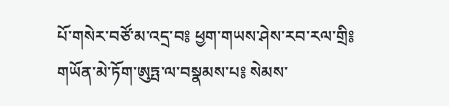པོ་གསེར་བཙོ་མ་འདྲ་བ༔ ཕྱག་གཡས་ཤེས་རབ་རལ་གྲི༔ གཡོན་མེ་ཏོག་ཨུཏྤ་ལ་བསྣམས་པ༔ སེམས་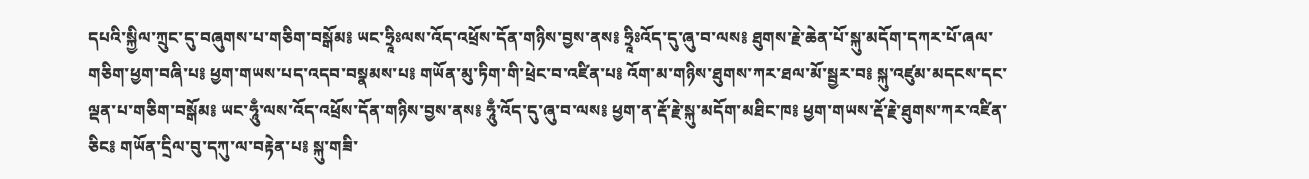དཔའི་སྐྱིལ་ཀྲུང་དུ་བཞུགས་པ་གཅིག་བསྒོམ༔ ཡང་ཧྲཱིཿལས་འོད་འཕྲོས་དོན་གཉིས་བྱས་ནས༔ ཧྲཱིཿའོད་དུ་ཞུ་བ་ལས༔ ཐུགས་རྗེ་ཆེན་པོ་སྐུ་མདོག་དཀར་པོ་ཞལ་གཅིག་ཕྱག་བཞི་པ༔ ཕྱག་གཡས་པད་འདབ་བསྣམས་པ༔ གཡོན་མུ་ཏིག་གི་ཕྲེང་བ་འཛིན་པ༔ འོག་མ་གཉིས་ཐུགས་ཀར་ཐལ་མོ་སྦྱར་བ༔ སྐུ་འཛུམ་མདངས་དང་ལྡན་པ་གཅིག་བསྒོམ༔ ཡང་ཧཱུྃ་ལས་འོད་འཕྲོས་དོན་གཉིས་བྱས་ནས༔ ཧཱུྃ་འོད་དུ་ཞུ་བ་ལས༔ ཕྱག་ན་རྡོ་རྗེ་སྐུ་མདོག་མཐིང་ཁ༔ ཕྱག་གཡས་རྡོ་རྗེ་ཐུགས་ཀར་འཛིན་ཅིང༔ གཡོན་དྲིལ་བུ་དཀུ་ལ་བརྟེན་པ༔ སྐུ་གཟི་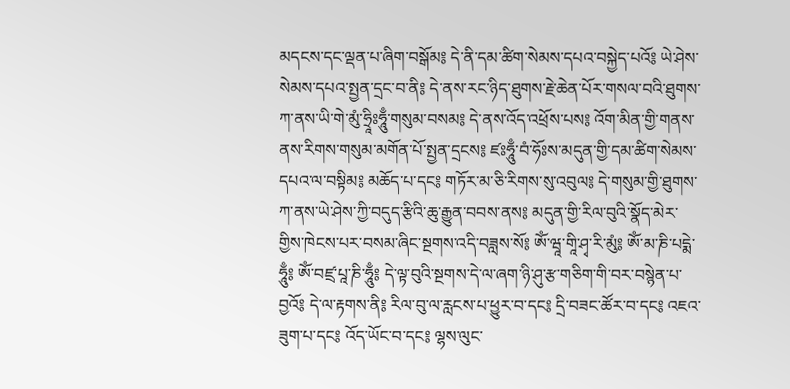མདངས་དང་ལྡན་པ་ཞིག་བསྒོམ༔ དེ་ནི་དམ་ཚིག་སེམས་དཔའ་བསྐྱེད་པའོ༔ ཡེ་ཤེས་སེམས་དཔའ་སྤྱན་དྲང་བ་ནི༔ དེ་ནས་རང་ཉིད་ཐུགས་རྗེ་ཆེན་པོར་གསལ་བའི་ཐུགས་ཀ་ནས་ཡི་གེ་མུཾ་ཧྲཱིཿཧཱུྃ་གསུམ་བསམ༔ དེ་ནས་འོད་འཕྲོས་པས༔ འོག་མིན་གྱི་གནས་ནས་རིགས་གསུམ་མགོན་པོ་སྤྱན་དྲངས༔ ཛཿཧཱུྃ་བཾ་ཧོཿས་མདུན་གྱི་དམ་ཚིག་སེམས་དཔའ་ལ་བསྟིམ༔ མཆོད་པ་དང༔ གཏོར་མ་ཅི་རིགས་སུ་འབུལ༔ དེ་གསུམ་གྱི་ཐུགས་ཀ་ནས་ཡེ་ཤེས་ཀྱི་བདུད་རྩིའི་ཆུ་རྒྱུན་བབས་ནས༔ མདུན་གྱི་རིལ་བུའི་སྣོད་མེར་གྱིས་ཁེངས་པར་བསམ་ཞིང་སྔགས་འདི་བཟླས་སོ༔ ཨོཾ་ཝཱ་གཱི་ཤྭ་རི་མུཾ༔ ཨོཾ་མ་ཎི་པདྨེ་ཧཱུྃ༔ ཨོཾ་བཛྲ་པཱ་ཎི་ཧཱུྃ༔ དེ་ལྟ་བུའི་སྔགས་དེ་ལ་ཞག་ཉི་ཤུ་རྩ་གཅིག་གི་བར་བསྙེན་པ་བྱའོ༔ དེ་ལ་རྟགས་ནི༔ རིལ་བུ་ལ་རླངས་པ་ཕྱུར་བ་དང༔ དྲི་བཟང་ཚོར་བ་དང༔ འཇའ་ཟུག་པ་དང༔ འོད་ཡོང་བ་དང༔ ལྷས་ལུང་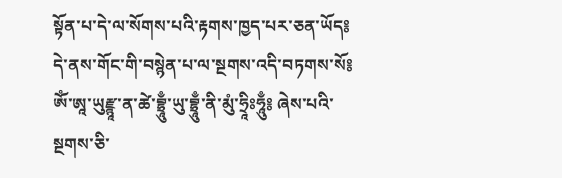སྟོན་པ་དེ་ལ་སོགས་པའི་རྟགས་ཁྱད་པར་ཅན་ཡོད༔ དེ་ནས་གོང་གི་བསྙེན་པ་ལ་སྔགས་འདི་བཏགས་སོ༔ ཨོཾ་ཨཱ་ཡུརྫྙཱ་ན་ཚེ་བྷྲཱུྃ་ཡུ་བྷྲཱུྃ་ནི་མུཾ་ཧྲཱིཿཧཱུྃ༔ ཞེས་པའི་སྔགས་ཅི་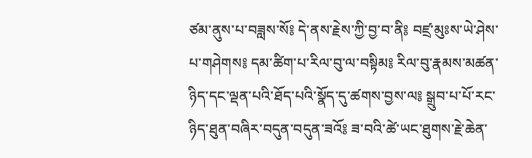ཙམ་ནུས་པ་བཟླས་སོ༔ དེ་ནས་རྗེས་ཀྱི་བྱ་བ་ནི༔ བཛྲ་མུཿས་ཡེ་ཤེས་པ་གཤེགས༔ དམ་ཚིག་པ་རིལ་བུ་ལ་བསྟིམ༔ རིལ་བུ་རྣམས་མཚན་ཉིད་དང་ལྡན་པའི་ཐོད་པའི་སྣོད་དུ་ཚགས་བྱས་ལ༔ སྒྲུབ་པ་པོ་རང་ཉིད་ཐུན་བཞིར་བདུན་བདུན་ཟའོ༔ ཟ་བའི་ཚེ་ཡང་ཐུགས་རྗེ་ཆེན་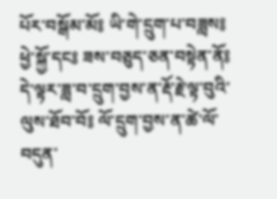པོར་བསྒོམ་མོ༔ ཡི་གེ་དྲུག་པ་བཟླས༔ ཕྱེ་སྐྱོ་དང༔ ཟས་བཅུད་ཅན་བསྟེན་ནོ༔ དེ་ལྟར་ཟླ་བ་དྲུག་བྱས་ན་རྡོ་རྗེ་ལྟ་བུའི་ལུས་ཐོབ་བོ༔ ལོ་དྲུག་བྱས་ན་ཚེ་ལོ་བདུན་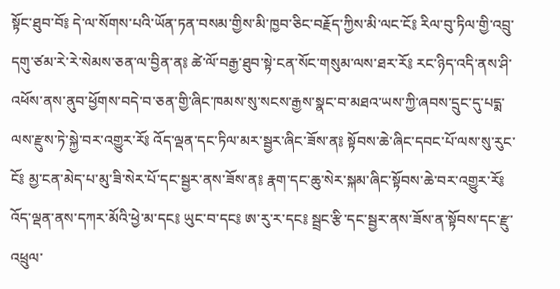སྟོང་ཐུབ་བོ༔ དེ་ལ་སོགས་པའི་ཡོན་ཏན་བསམ་གྱིས་མི་ཁྱབ་ཅིང་བརྗོད་ཀྱིས་མི་ལང་ངོ༔ རིལ་བུ་ཏིལ་གྱི་འབྲུ་དགུ་ཙམ་རེ་རེ་སེམས་ཅན་ལ་བྱིན་ན༔ ཚེ་ལོ་བརྒྱ་ཐུབ་སྟེ་ངན་སོང་གསུམ་ལས་ཐར་རོ༔ རང་ཉིད་འདི་ནས་ཤི་འཕོས་ནས་ནུབ་ཕྱོགས་བདེ་བ་ཅན་གྱི་ཞིང་ཁམས་སུ་སངས་རྒྱས་སྣང་བ་མཐའ་ཡས་ཀྱི་ཞབས་དྲུང་དུ་པདྨ་ལས་རྫུས་ཏེ་སྐྱེ་བར་འགྱུར་རོ༔ འོད་ལྡན་དང་ཏིལ་མར་སྦྱར་ཞིང་ཟོས་ན༔ སྟོབས་ཆེ་ཞིང་དབང་པོ་ལས་སུ་རུང་ངོ༔ མྱ་ངན་མེད་པ་མུ་ཟི་སེར་པོ་དང་སྦྱར་ནས་ཟོས་ན༔ རྣག་དང་ཆུ་སེར་སྐམ་ཞིང་སྟོབས་ཆེ་བར་འགྱུར་རོ༔ འོད་ལྡན་ནས་དཀར་མོའི་ཕྱེ་མ་དང༔ ཡུང་བ་དང༔ ཨ་རུ་ར་དང༔ སྦྲང་རྩི་དང་སྦྱར་ནས་ཟོས་ན་སྟོབས་དང་རྫུ་འཕྲུལ་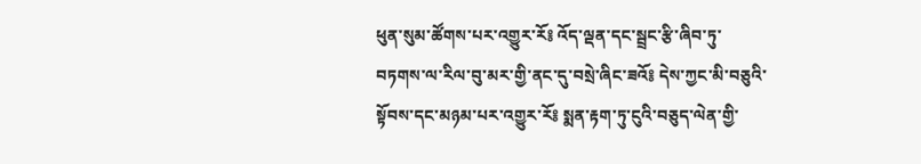ཕུན་སུམ་ཚོགས་པར་འགྱུར་རོ༔ འོད་ལྡན་དང་སྦྲང་རྩི་ཞིབ་ཏུ་བཏགས་ལ་རིལ་བུ་མར་གྱི་ནང་དུ་བསྲེ་ཞིང་ཟའོ༔ དེས་ཀྱང་མི་བཅུའི་སྟོབས་དང་མཉམ་པར་འགྱུར་རོ༔ སྨན་རྟག་ཏུ་ངུའི་བཅུད་ལེན་གྱི་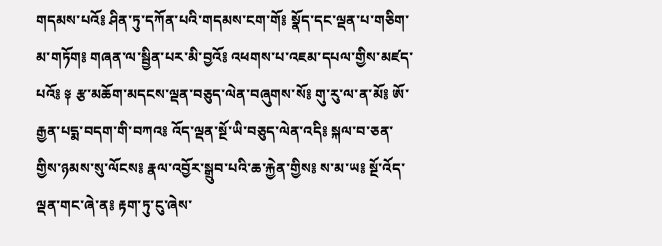གདམས་པའོ༔ ཤིན་ཏུ་དཀོན་པའི་གདམས་ངག་གོ༔ སྣོད་དང་ལྡན་པ་གཅིག་མ་གཏོག༔ གཞན་ལ་སྦྱིན་པར་མི་བྱའོ༔ འཕགས་པ་འཇམ་དཔལ་གྱིས་མཛད་པའོ༔ ༈ རྩ་མཆོག་མདངས་ལྡན་བཅུད་ལེན་བཞུགས་སོ༔ གུ་རུ་ལ་ན་མོ༔ ཨོ་རྒྱན་པདྨ་བདག་གི་བཀའ༔ འོད་ལྡན་སྔོ་ཡི་བཅུད་ལེན་འདི༔ སྐལ་བ་ཅན་གྱིས་ཉམས་སུ་ལོངས༔ རྣལ་འབྱོར་སྒྲུབ་པའི་ཆ་རྐྱེན་གྱིས༔ ས་མ་ཡ༔ སྔོ་འོད་ལྡན་གང་ཞེ་ན༔ རྟག་ཏུ་ངུ་ཞེས་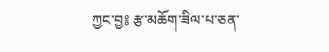ཀྱང་བྱ༔ རྩ་མཆོག་ཟིལ་པ་ཅན་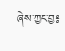ཞེས་ཀྱང་བྱ༔